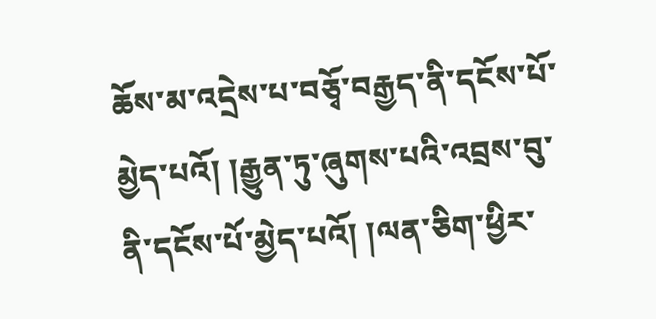ཆོས་མ་འདྲེས་པ་བཅྭོ་བརྒྱད་ནི་དངོས་པོ་མྱེད་པའོ། །རྒྱུན་ཏུ་ཞུགས་པའི་འབྲས་བུ་ནི་དངོས་པོ་མྱེད་པའོ། །ལན་ཅིག་ཕྱིར་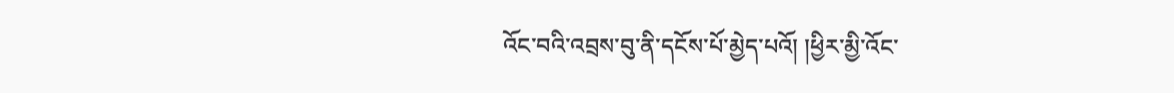འོང་བའི་འབྲས་བུ་ནི་དངོས་པོ་མྱེད་པའོ། །ཕྱིར་མྱི་འོང་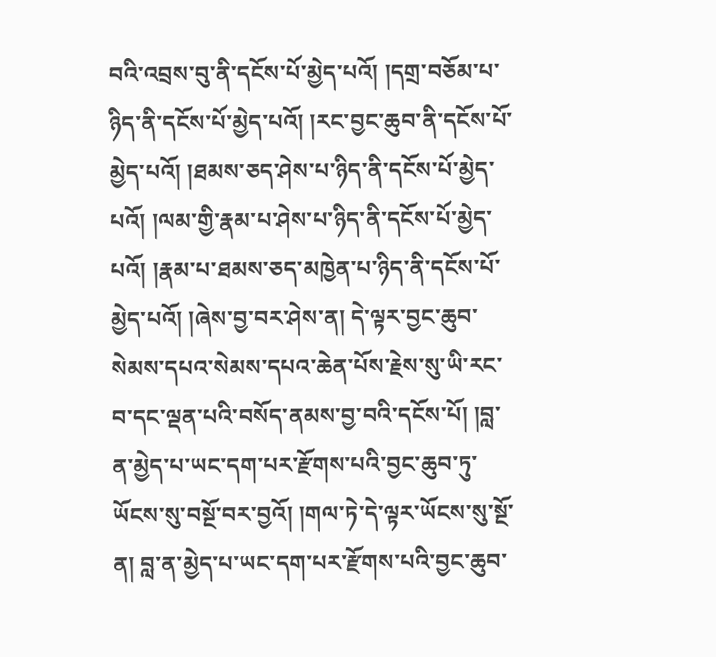བའི་འབྲས་བུ་ནི་དངོས་པོ་མྱེད་པའོ། །དགྲ་བཅོམ་པ་ཉིད་ནི་དངོས་པོ་མྱེད་པའོ། །རང་བྱང་ཆུབ་ནི་དངོས་པོ་མྱེད་པའོ། །ཐམས་ཅད་ཤེས་པ་ཉིད་ནི་དངོས་པོ་མྱེད་པའོ། །ལམ་གྱི་རྣམ་པ་ཤེས་པ་ཉིད་ནི་དངོས་པོ་མྱེད་པའོ། །རྣམ་པ་ཐམས་ཅད་མཁྱེན་པ་ཉིད་ནི་དངོས་པོ་མྱེད་པའོ། །ཞེས་བྱ་བར་ཤེས་ན། དེ་ལྟར་བྱང་ཆུབ་སེམས་དཔའ་སེམས་དཔའ་ཆེན་པོས་རྗེས་སུ་ཡི་རང་བ་དང་ལྡན་པའི་བསོད་ནམས་བྱ་བའི་དངོས་པོ། །བླ་ན་མྱེད་པ་ཡང་དག་པར་རྫོགས་པའི་བྱང་ཆུབ་ཏུ་ཡོངས་སུ་བསྔོ་བར་བྱའོ། །གལ་ཏེ་དེ་ལྟར་ཡོངས་སུ་སྔོ་ན། བླ་ན་མྱེད་པ་ཡང་དག་པར་རྫོགས་པའི་བྱང་ཆུབ་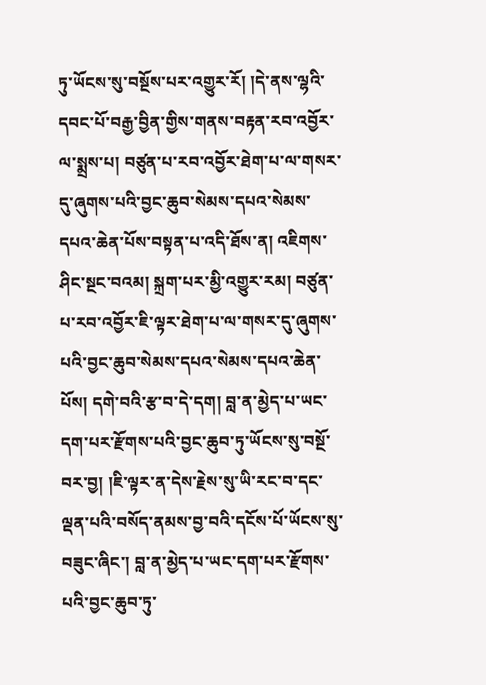ཏུ་ཡོངས་སུ་བསྔོས་པར་འགྱུར་རོ། །དེ་ནས་ལྷའི་དབང་པོ་བརྒྱ་བྱིན་གྱིས་གནས་བརྟན་རབ་འབྱོར་ལ་སྨྲས་པ། བཙུན་པ་རབ་འབྱོར་ཐེག་པ་ལ་གསར་དུ་ཞུགས་པའི་བྱང་ཆུབ་སེམས་དཔའ་སེམས་དཔའ་ཆེན་པོས་བསྟན་པ་འདི་ཐོས་ན། འཇིགས་ཤིང་སྔང་བའམ། སྐྲག་པར་མྱི་འགྱུར་རམ། བཙུན་པ་རབ་འབྱོར་ཇི་ལྟར་ཐེག་པ་ལ་གསར་དུ་ཞུགས་པའི་བྱང་ཆུབ་སེམས་དཔའ་སེམས་དཔའ་ཆེན་པོས། དགེ་བའི་རྩ་བ་དེ་དག། བླ་ན་མྱེད་པ་ཡང་དག་པར་རྫོགས་པའི་བྱང་ཆུབ་ཏུ་ཡོངས་སུ་བསྔོ་བར་བྱ། །ཇི་ལྟར་ན་དེས་རྗེས་སུ་ཡི་རང་བ་དང་ལྡན་པའི་བསོད་ནམས་བྱ་བའི་དངོས་པོ་ཡོངས་སུ་བཟུང་ཞིང་། བླ་ན་མྱེད་པ་ཡང་དག་པར་རྫོགས་པའི་བྱང་ཆུབ་ཏུ་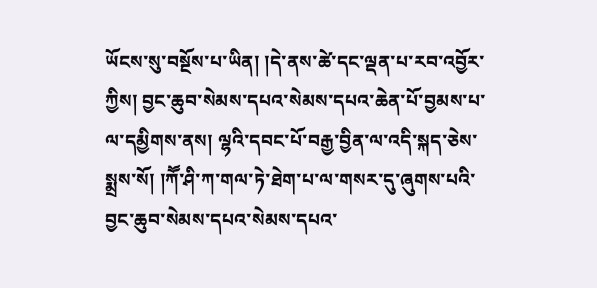ཡོངས་སུ་བསྔོས་པ་ཡིན། །དེ་ནས་ཚེ་དང་ལྡན་པ་རབ་འབྱོར་ཀྱིས། བྱང་ཆུབ་སེམས་དཔའ་སེམས་དཔའ་ཆེན་པོ་བྱམས་པ་ལ་དམྱིགས་ནས། ལྷའི་དབང་པོ་བརྒྱ་བྱིན་ལ་འདི་སྐད་ཅེས་སྨྲས་སོ། །ཀཽ་ཤི་ཀ་གལ་ཏེ་ཐེག་པ་ལ་གསར་དུ་ཞུགས་པའི་བྱང་ཆུབ་སེམས་དཔའ་སེམས་དཔའ་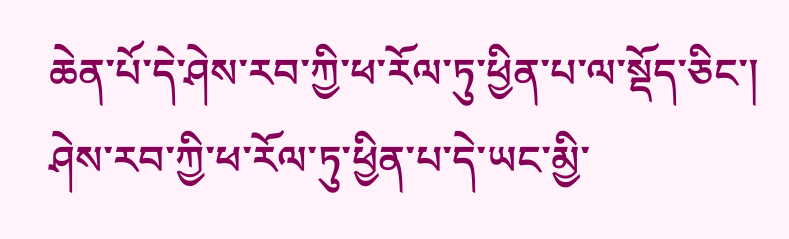ཆེན་པོ་དེ་ཤེས་རབ་ཀྱི་ཕ་རོལ་ཏུ་ཕྱིན་པ་ལ་སྡོད་ཅིང་། ཤེས་རབ་ཀྱི་ཕ་རོལ་ཏུ་ཕྱིན་པ་དེ་ཡང་མྱི་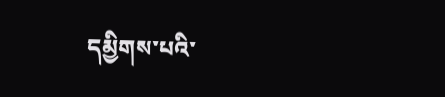དམྱིགས་པའི་